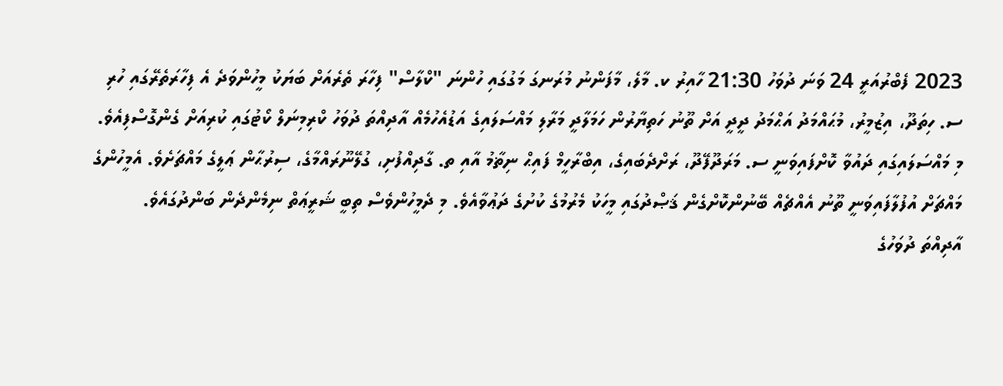2023 ފެބްރުއަރީ 24 ވަނަ ދުވަހު 21:30 ހާއިރު ކ. މާލެ، މާފަންނު މުރަނގަ މަގުގައި ހުންނަ "ކްލާސް" ފިހާރަ ތެރެއަށް ބަޔަކު މީހުންވަދެ އެ ފިހާރަތެރޭގައި ހުރި ސ. ހިތަދޫ، އިޒުމީރު، މުޙައްމަދު އަޙްމަދު ދީދީ އަށް ތޫނު ހަތިޔާރުން ހަމަލާދީ މަރާލި މައްސަލައިގެ އަޑުއެހުމެއް އާދިއްތަ ދުވަހު ކްރިމިނަލް ކޯޓުގައި ކުރިއަށް ގެންގޮސްފިއެވެ.
މި މައްސަލައިގައި ދައުވާ ކޮށްފައިވަނީ ސ. މަރަދޫފޭދޫ، ރަށްދެބައިގެ، އިބްރާހީމް ފައިޙް ނިޡާމު އާއި ތ. ގާދިއްފުށި، ގުލޭނޫރައްމާގެ، ސިރުޙާން ޢަލީގެ މައްޗަށެވެ. އެމީހުންގެ މައްޗަށް އުފުލާފައިވަނީ ތޫނު އެއްޗެއް ބޭނުންކޮށްގެން ޤަޞްދުގައި މީހަކު މެރުމުގެ ކުށުގެ ދަޢުވާއެވެ. މި ދެމީހުންވެސް ތިބީ ޝަރީޢަތް ނިމެންދެން ބަންދުގައެވެ.
އާދިއްތަ ދުވަހުގެ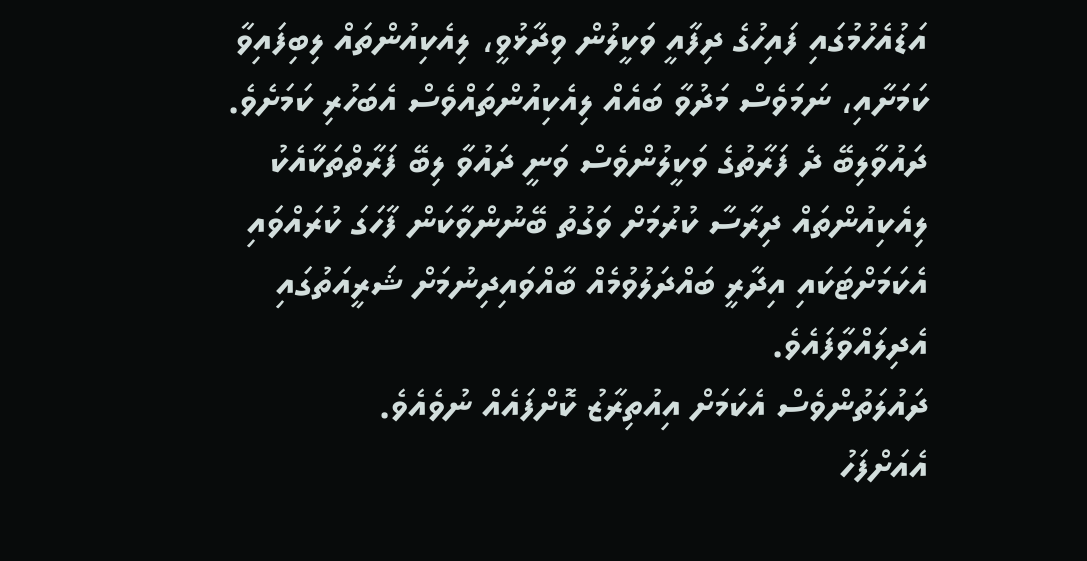އަޑުއެހުމުގައި ފައިހުގެ ދިފާއީ ވަކީލުން ވިދާޅުވީ، ލިއެކިއުންތައް ލިބިފައިވާ ކަމަށާއި، ނަމަވެސް މަދުވާ ބައެއް ލިއެކިއުންތައްވެސް އެބަހުރި ކަމަށެވެ.
ދައުވާލިބޭ ދެ ފަރާތުގެ ވަކީލުންވެސް ވަނީ ދައުވާ ލިބޭ ފަރާތްތަކާއެކު ލިއެކިއުންތައް ދިރާސާ ކުރުމަށް ވަގުތު ބޭނުންވާކަން ފާހަގަ ކުރައްވައި އެކަމަށްޓަކައި އިދާރީ ބައްދަލުވުމެއް ބާއްވައިދިނުމަށް ޝަރީއަތުގައި އެދިލައްވާފައެވެ.
ދައުލަތުންވެސް އެކަމަށް އިއުތިރާޒު ކޮށްފައެއް ނުވެއެވެ.
އެއަށްފަހު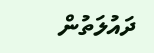ދައުލަތުން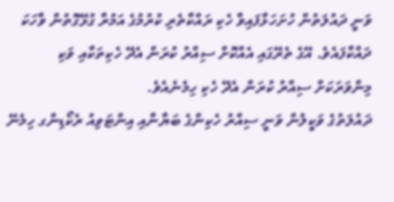ވަނީ ދައުލަތުން ހުށަހަޅާފައިވާ ހެކި ރައްކާތެރި ކުރުމުގެ އަމުރާ ގުޅޭގޮތުން ވާހަކަ ދައްކާފައެވެ. އޭގެ ތެރޭގައި އެއްކޮށް ސިއްރު ކުރަން އެދޭ ހެކިތަކާއި ވަކި މިންވަރަކަށް ސިއްރު ކުރަން އެދޭ ހެކި ހިމެނެއެވެ.
ދައުލަތުގެ ވަކީލުން ވަނީ ސިއްރު ހެކިންގެ ބަޔާނާއި އިންޓަވިއު ރެކޯޑިންގ ހިމެނޭ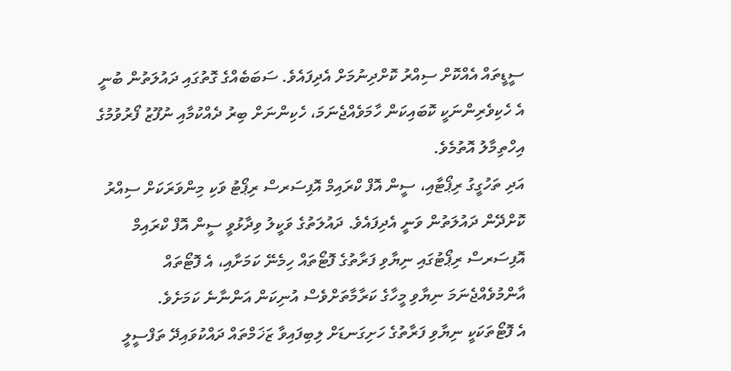ސީޑީތައް އެއްކޮށް ސިއްރު ކޮށްދިނުމަށް އެދިފައެވެ. ސަބަބެއްގެ ގޮތުގައި ދައުލަތުން ބުނީ އެ ހެކިވެރިންނަކީ ކޮބައިކަން ހާމަވެއްޖެނަމަ، ހެކިންނަށް ބިރު ދެއްކުމާއި ނުފޫޒު ފޯރުވުމުގެ އިހްތިމާލު އޮތުމެވެ.
އަދި ތަހުގީގު ރިޕޯޓާއި، ސީން އޮފް ކްރައިމް އޮފިސަރސް ރިޕޯޓު ވަކި މިންވަރަކަށް ސިއްރު ކޮށްދޭން ދައުލަތުން ވަނީ އެދިފައެވެ. ދައުލަތުގެ ވަކީލު ވިދާޅުވީ ސީން އޮފް ކްރައިމް އޮފިސަރސް ރިޕޯޓުގައި ނިޔާވި ފަރާތުގެ ފޮޓޯތައް ހިމެނޭ ކަމަށާއި، އެ ފޮޓޯތައް އާންމުވެއްޖެނަމަ ނިޔާވި މީހާގެ ކަރާމާތަށްވެސް އުނިކަން އަންނާނެ ކަމަށެވެ.
އެ ފޮޓޯތަކަކީ ނިޔާވި ފަރާތުގެ ހަށިގަނޑަށް ލިބިފައިވާ ޒަޚަމްތައް ދައްކުވައިދޭ ތަފްސީލީ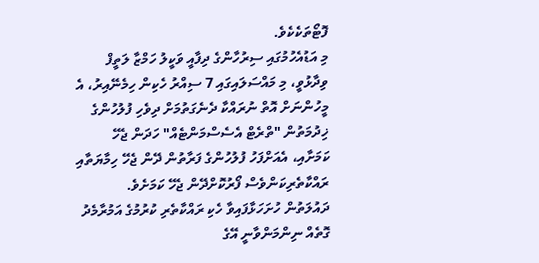ފޮޓޯތަކެކެވެ.
މި އަޑުއެހުމުގައި ސިރުހާންގެ ދިފާއީ ވަކީލު ހަމްޒާ ލަތީފް ވިދާޅުވީ، މި މައްސަލައިގައި 7 ސިއްރު ހެކިން ހިމެނޭއިރު، އެ މީހުންނަށް އޮތް ނުރައްކާ ދެނެގަތުމަށް ދިވެހި ފުލުހުންގެ ޚިދުމަތުން "ތްރެޓް އެސެސްމަންޓެއް" ހަދަން ޖެހޭ ކަމަށާއި، އެއަށްފަހު ފުލުހުންގެ ފަރާތުން ދޭން ޖެހޭ ހިމާޔަތާއި ރައްކާތެރިކަންވެސް ފޯރުކޮށްދޭން ޖެހޭ ކަމަށެވެ.
ދައުލަތުން ހުށަހަޅާފައިވާ ހެކި ރައްކާތެރި ކުރުމުގެ އަމުރާމެދު ގޮތެއް ނިންމަންވާނީ އޭގެ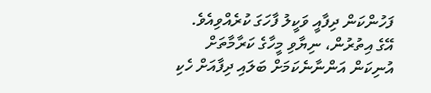ފަހުންކަން ދިފާއީ ވަކީލު ފާހަގަ ކުރެއްވިއެވެ.
އޭގެ އިތުރުން، ނިޔާވި މީހާގެ ކަރާމާތަށް އުނިކަން އަންނާނެކަމަށް ބަލައި ދިފާއަށް ހެކި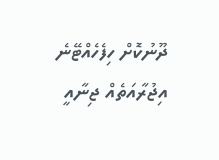ދޫނުކޮށް ހިފެހެއްޓޭނެ އިޖުރާއަތެއް ޖިނާއީ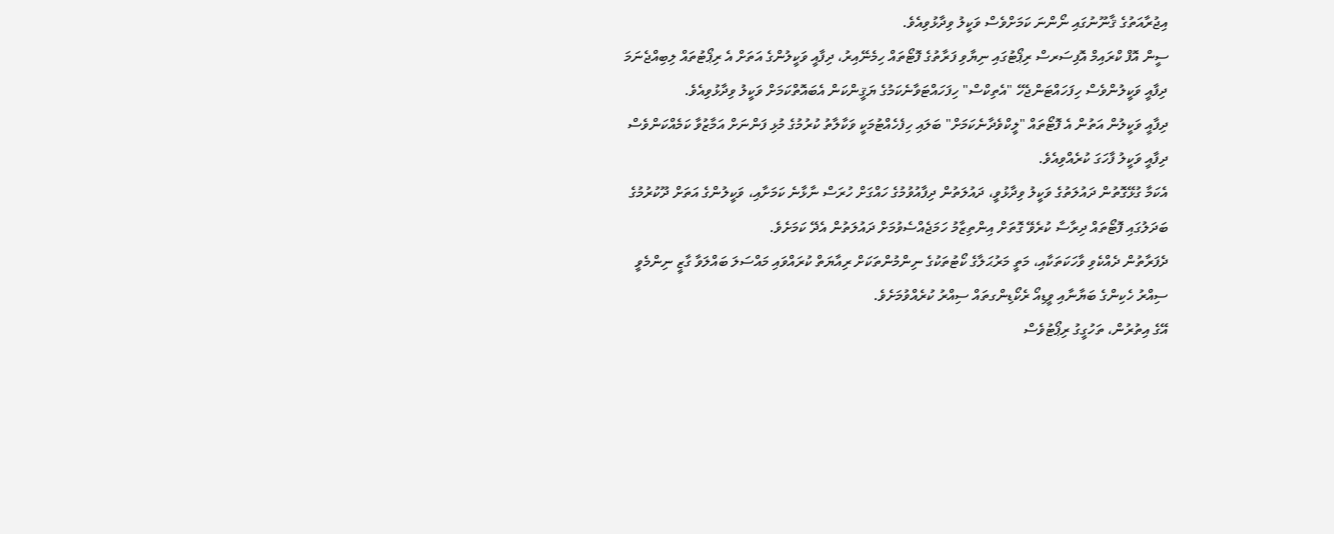އިޖުރާއަތުގެ ޤާނޫނުގައި ނޯންނަ ކަމަށްވެސް ވަކީލު ވިދާޅުވިއެވެ.
ސީން އޮފް ކްރައިމް އޮފިސަރސް ރިޕޯޓުގައި ނިޔާވި ފަރާތުގެ ފޮޓޯތައް ހިމެނޭއިރު، ދިފާއީ ވަކީލުންގެ އަތަށް އެ ރިޕޯޓުތައް ލިބިއްޖެނަމަ ދިފާއީ ވަކީލުންވެސް ހިފަހައްޓަންޖެހޭ "އެތިކްސް" ހިފަހައްޓަވާނެކަމުގެ ޔަޤީންކަން އެބައޮތްކަމަށް ވަކީލު ވިދާޅުވިއެވެ.
ދިފާއީ ވަކީލުން އަތުން އެ ފޮޓޯތައް "ލީކްވެދާނެކަމަށް" ބަލައި ހިފެހެއްޓުމަކީ ވަކާލާތު ކުރުމުގެ މުޅި ފަންނަށް އަމާޒުވާ ކަމެއްކަންވެސް ދިފާއީ ވަކީލު ފާހަގަ ކުރެއްވިއެވެ.
އެކަމާ ގުޅޭގޮތުން ދައުލަތުގެ ވަކީލު ވިދާޅުވީ، ދައުލަތުން ދިފާއުވުމުގެ ހައްގަށް ހުރަސް ނާޅާނެ ކަމަށާއި، ވަކީލުންގެ އަތަށް ދޫކުރުމުގެ ބަދަލުގައި ފޮޓޯތައް ދިރާސާ ކުރެވޭ ގޮތަށް އިންތިޒާމު ހަމަޖެއްސެވުމަށް ދައުލަތުން އެދޭ ކަމަށެވެ.
ދެފަރާތުން ދެއްކެވި ވާހަކަތަކާއި، މަތީ މަރުޙަލާގެ ކޯޓުތަކުގެ ނިންމުންތަކަށް ރިއާޔަތް ކުރައްވައި މައްސަލަ ބައްލަވާ ގާޒީ ނިންމެވީ ސިއްރު ހެކިންގެ ބަޔާނާއި ވީޑިއޯ ރެކޯޑިންގތައް ސިއްރު ކުރެއްވުމަށެވެ.
އޭގެ އިތުރުން، ތަހުގީގު ރިޕޯޓުވެސް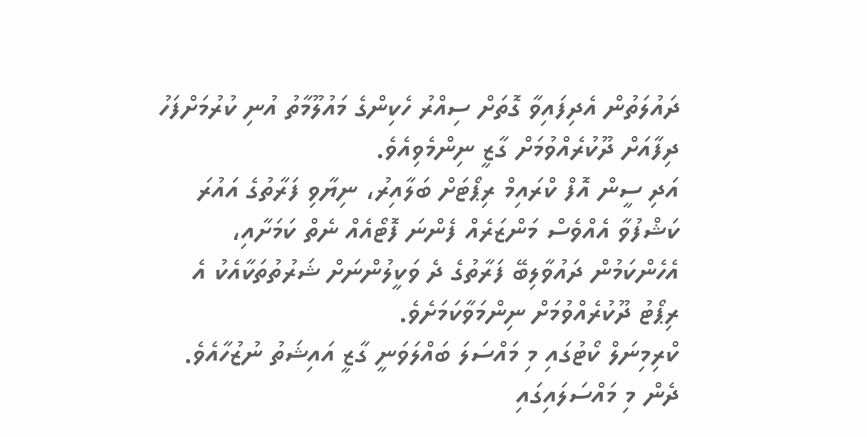ދައުލަތުން އެދިފައިވާ ގޮތަށް ސިއްރު ހެކިންގެ މައުލޫމާތު އުނި ކުރުމަށްފަހު ދިފާއަށް ދޫކުރެއްވުމަށް ގާޒީ ނިންމެވިއެވެ.
އަދި ސީން އޮފް ކްރައިމް ރިޕޯޓަށް ބަލާއިރު، ނިޔާވި ފަރާތުގެ އައުރަ ކަޝްފުވާ އެއްވެސް މަންޒަރެއް ފެންނަ ފޮޓޯއެއް ނެތް ކަމަށާއި، އެހެންކަމުން ދައުވާލިބޭ ފަރާތުގެ ދެ ވަކީލުންނަށް ޝަރުތުތަކާއެކު އެ ރިޕޯޓު ދޫކުރެއްވުމަށް ނިންމަވާކަމަށެވެ.
ކްރިމިނަލް ކޯޓުގައި މި މައްސަލަ ބައްލަވަނީ ގާޒީ އައިޝަތު ނުޒުހާއެވެ.
ދެން މި މައްސަލައިގައި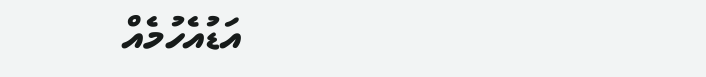އަޑުއެހުމެއް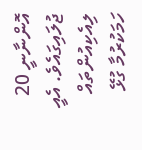އޮންނާނީ 20 ޖުލައިގައެވެ. އެއީ ލިއެކިއުންތައް ހަމަކުރުމާ ގުޅޭ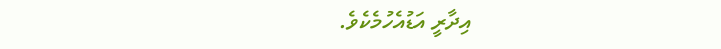އިދާރީ އަޑުއެހުމެކެވެ.